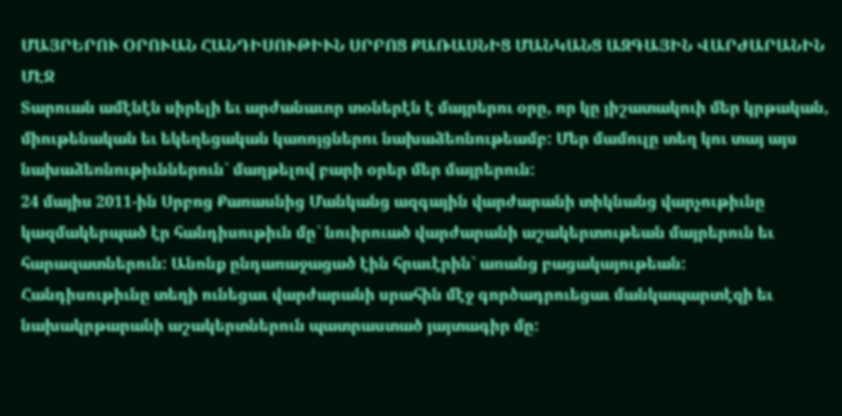ՄԱՅՐԵՐՈՒ ՕՐՈՒԱՆ ՀԱՆԴԻՍՈՒԹԻՒՆ ՍՐԲՈՑ ՔԱՌԱՍՆԻՑ ՄԱՆԿԱՆՑ ԱԶԳԱՅԻՆ ՎԱՐԺԱՐԱՆԻՆ ՄԷՋ
Տարուան ամէնէն սիրելի եւ արժանաւոր տօներէն է մայրերու օրը, որ կը յիշատակուի մեր կրթական, միութենական եւ եկեղեցական կառոյցներու նախաձեռնութեամբ: Մեր մամուլը տեղ կու տայ այս նախաձեռնութիւններուն` մաղթելով բարի օրեր մեր մայրերուն:
24 մայիս 2011-ին Սրբոց Քառասնից Մանկանց ազգային վարժարանի տիկնանց վարչութիւնը կազմակերպած էր հանդիսութիւն մը` նուիրուած վարժարանի աշակերտութեան մայրերուն եւ հարազատներուն: Անոնք ընդառաջացած էին հրաւէրին` առանց բացակայութեան:
Հանդիսութիւնը տեղի ունեցաւ վարժարանի սրահին մէջ գործադրուեցաւ մանկապարտէզի եւ նախակրթարանի աշակերտներուն պատրաստած յայտագիր մը: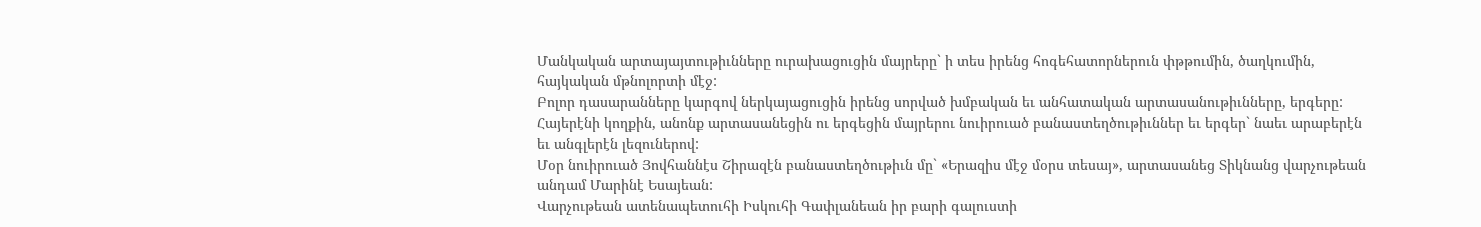Մանկական արտայայտութիւնները ուրախացուցին մայրերը` ի տես իրենց հոգեհատորներուն փթթումին, ծաղկումին, հայկական մթնոլորտի մէջ:
Բոլոր դասարանները կարգով ներկայացուցին իրենց սորված խմբական եւ անհատական արտասանութիւնները, երգերը: Հայերէնի կողքին, անոնք արտասանեցին ու երգեցին մայրերու նուիրուած բանաստեղծութիւններ եւ երգեր` նաեւ արաբերէն եւ անգլերէն լեզուներով:
Մօր նուիրուած Յովհաննէս Շիրազէն բանաստեղծութիւն մը` «Երազիս մէջ մօրս տեսայ», արտասանեց Տիկնանց վարչութեան անդամ Մարինէ Եսայեան:
Վարչութեան ատենապետուհի Իսկուհի Գափլանեան իր բարի գալուստի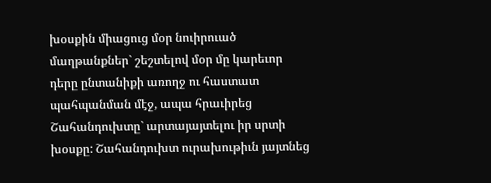խօսքին միացուց մօր նուիրուած մաղթանքներ` շեշտելով մօր մը կարեւոր դերը ընտանիքի առողջ ու հաստատ պահպանման մէջ, ապա հրաւիրեց Շահանդուխտը` արտայայտելու իր սրտի խօսքը: Շահանդուխտ ուրախութիւն յայտնեց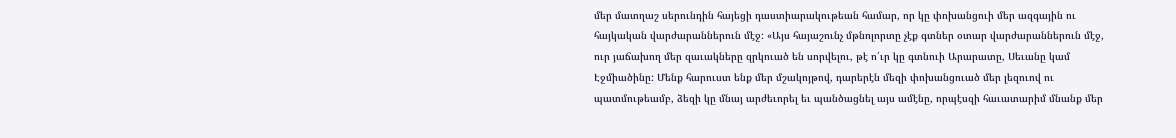մեր մատղաշ սերունդին հայեցի դաստիարակութեան համար, որ կը փոխանցուի մեր ազգային ու հայկական վարժարաններուն մէջ: «Այս հայաշունչ մթնոլորտը չէք գտներ օտար վարժարաններուն մէջ, ուր յաճախող մեր զաւակները զրկուած են սորվելու, թէ ո՛ւր կը գտնուի Արարատը, Սեւանը կամ Էջմիածինը: Մենք հարուստ ենք մեր մշակոյթով, դարերէն մեզի փոխանցուած մեր լեզուով ու պատմութեամբ, ձեզի կը մնայ արժեւորել եւ պանծացնել այս ամէնը, որպէսզի հաւատարիմ մնանք մեր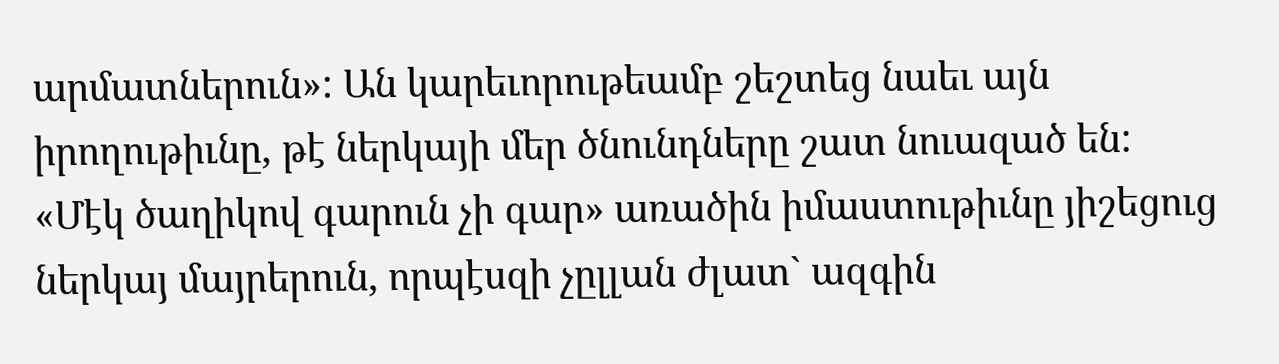արմատներուն»: Ան կարեւորութեամբ շեշտեց նաեւ այն իրողութիւնը, թէ ներկայի մեր ծնունդները շատ նուազած են:
«Մէկ ծաղիկով գարուն չի գար» առածին իմաստութիւնը յիշեցուց ներկայ մայրերուն, որպէսզի չըլլան ժլատ` ազգին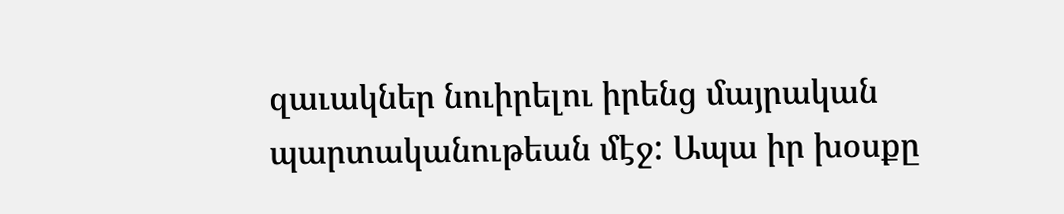զաւակներ նուիրելու իրենց մայրական պարտականութեան մէջ: Ապա իր խօսքը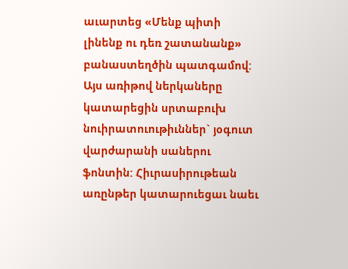աւարտեց «Մենք պիտի լինենք ու դեռ շատանանք» բանաստեղծին պատգամով:
Այս առիթով ներկաները կատարեցին սրտաբուխ նուիրատուութիւններ` յօգուտ վարժարանի սաներու ֆոնտին: Հիւրասիրութեան առընթեր կատարուեցաւ նաեւ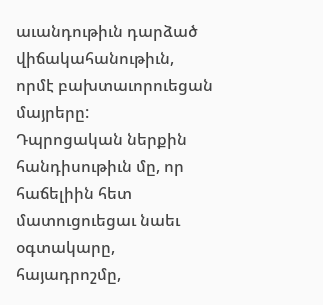աւանդութիւն դարձած վիճակահանութիւն, որմէ բախտաւորուեցան մայրերը:
Դպրոցական ներքին հանդիսութիւն մը, որ հաճելիին հետ մատուցուեցաւ նաեւ օգտակարը, հայադրոշմը,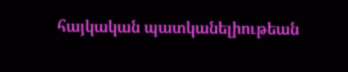հայկական պատկանելիութեան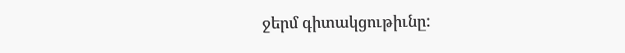ջերմ գիտակցութիւնը: